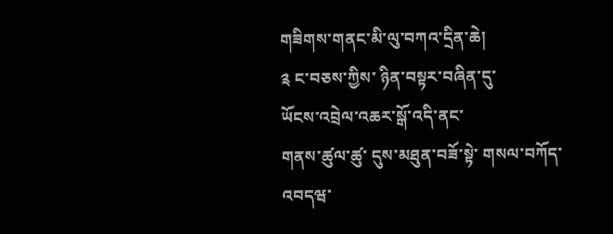གཟིགས་གནང་མི་ལུ་བཀའ་དྲིན་ཆེ།
༉ ང་བཅས་ཀྱིས་ ཉིན་བསྟར་བཞིན་དུ་
ཡོངས་འབྲེལ་འཆར་སྒོ་འདི་ནང་
གནས་ཚུལ་ཚུ་ དུས་མཐུན་བཟོ་སྟེ་ གསལ་བཀོད་འབདཝ་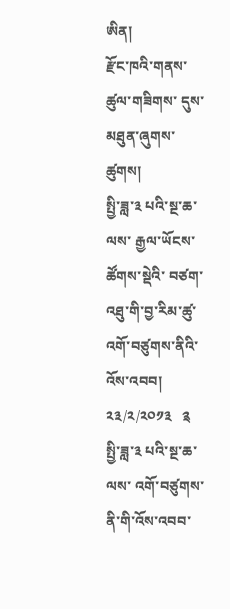ཨིན།
རྫོང་ཁའི་གནས་ཚུལ་གཟིགས་ དུས་མཐུན་ཞུགས་ཚུགས།
སྤྱི་ཟླ་༣ པའི་སྔ་ཆ་ལས་ རྒྱལ་ཡོངས་ཚོགས་སྡེའི་ བཙག་འཐུ་གི་བྱ་རིམ་ཚུ་ འགོ་བཙུགས་ནིའི་འོས་འབབ།
༢༣/༢/༢༠༡༣   ༉ སྤྱི་ཟླ་༣ པའི་སྔ་ཆ་ལས་ འགོ་བཙུགས་ནི་གི་འོས་འབབ་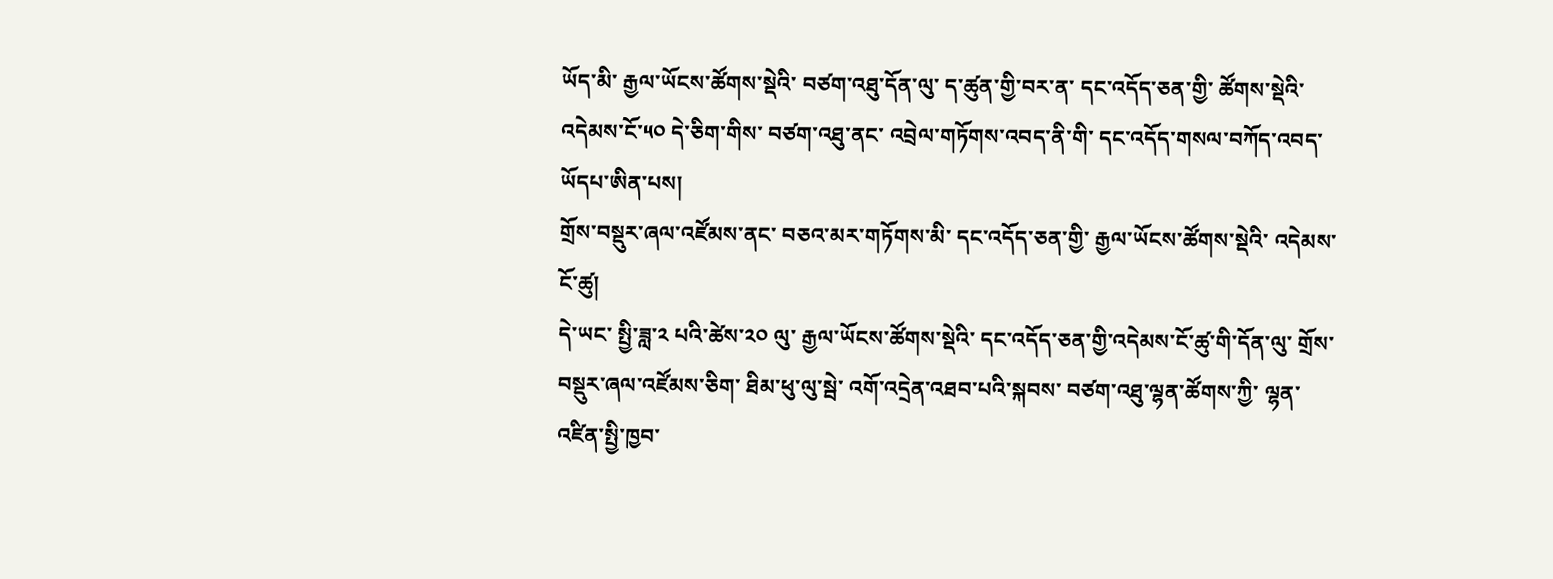ཡོད་མི་ རྒྱལ་ཡོངས་ཚོགས་སྡེའི་ བཙག་འཐུ་དོན་ལུ་ ད་ཚུན་གྱི་བར་ན་ དང་འདོད་ཅན་གྱི་ ཚོགས་སྡེའི་འདེམས་ངོ་༥༠ དེ་ཅིག་གིས་ བཙག་འཐུ་ནང་ འབྲེལ་གཏོགས་འབད་ནི་གི་ དང་འདོད་གསལ་བཀོད་འབད་ཡོདཔ་ཨིན་པས།
གྲོས་བསྡུར་ཞལ་འཛོམས་ནང་ བཅའ་མར་གཏོགས་མི་ དང་འདོད་ཅན་གྱི་ རྒྱལ་ཡོངས་ཚོགས་སྡེའི་ འདེམས་ངོ་ཚུ།
དེ་ཡང་ སྤྱི་ཟླ་༢ པའི་ཚེས་༢༠ ལུ་ རྒྱལ་ཡོངས་ཚོགས་སྡེའི་ དང་འདོད་ཅན་གྱི་འདེམས་ངོ་ཚུ་གི་དོན་ལུ་ གྲོས་བསྡུར་ཞལ་འཛོམས་ཅིག་ ཐིམ་ཕུ་ལུ་སྦེ་ འགོ་འདྲེན་འཐབ་པའི་སྐབས་ བཙག་འཐུ་ལྷན་ཚོགས་ཀྱི་ ལྷན་འཛིན་སྤྱི་ཁྱབ་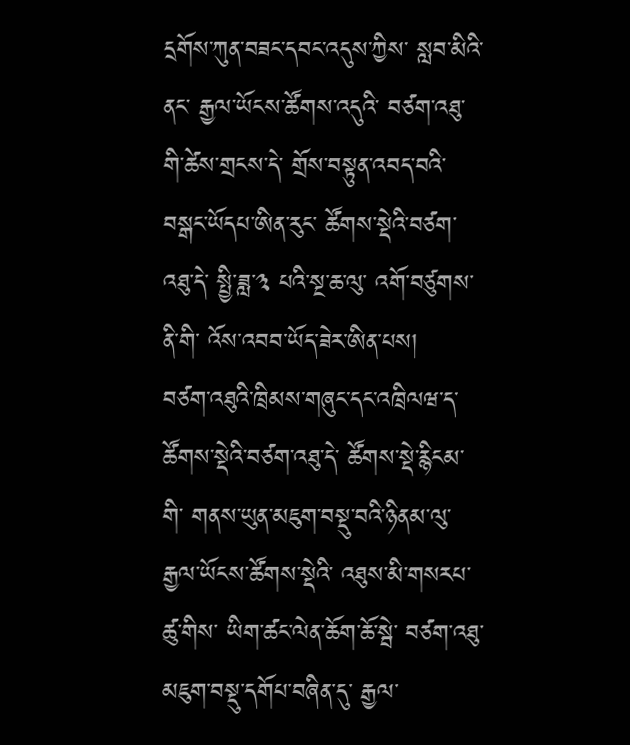དྲགོས་ཀུན་བཟང་དབང་འདུས་ཀྱིས་ སླབ་མིའི་ནང་ རྒྱལ་ཡོངས་ཚོགས་འདུའི་ བཙག་འཐུ་གི་ཚེས་གྲངས་དེ་ གྲོས་བསྟུན་འབད་བའི་བསྒང་ཡོདཔ་ཨིན་རུང་ ཚོགས་སྡེའི་བཙག་འཐུ་དེ་ སྤྱི་ཟླ་༣ པའི་སྔ་ཆ་ལུ་ འགོ་བཙུགས་ནི་གི་ འོས་འབབ་ཡོད་ཟེར་ཨིན་པས།
བཙག་འཐུའི་ཁྲིམས་གཞུང་དང་འཁྲིལཝ་ད་ ཚོགས་སྡེའི་བཙག་འཐུ་དེ་ ཚོགས་སྡེ་རྙིངམ་གི་ གནས་ཡུན་མཇུག་བསྡུ་བའི་ཉིནམ་ལུ་ རྒྱལ་ཡོངས་ཚོགས་སྡེའི་ འཐུས་མི་གསརཔ་ཚུ་གིས་ ཡིག་ཚང་ལེན་ཆོག་ཆོ་སྦེ་ བཙག་འཐུ་མཇུག་བསྡུ་དགོཔ་བཞིན་དུ་ རྒྱལ་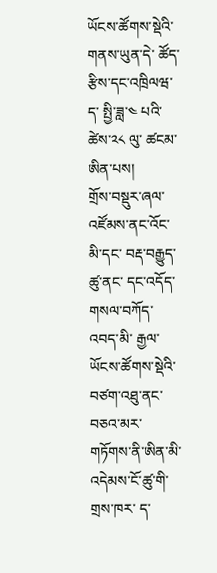ཡོངས་ཚོགས་སྡེའི་གནས་ཡུན་དེ་ ཚོད་རྩིས་དང་འཁྲིལཝ་ད་ སྤྱི་ཟླ་༤ པའི་ཚེས་༢༨ ལུ་ ཚངམ་ཨིན་པས།
གྲོས་བསྡུར་ཞལ་འཛོམས་ནང་འོང་མི་དང་ བརྡ་བརྒྱུད་ཚུ་ནང་ དང་འདོད་གསལ་བཀོད་འབད་མི་ རྒྱལ་ཡོངས་ཚོགས་སྡེའི་ བཙག་འཐུ་ནང་ བཅའ་མར་གཏོགས་ནི་ཨིན་མི་ འདེམས་ངོ་ཚུ་གི་གྲས་ཁར་ ད་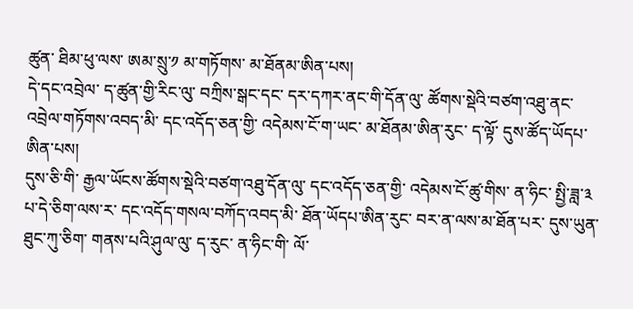ཚུན་ ཐིམ་ཕུ་ལས་ ཨམ་སྲུ་༡ མ་གཏོགས་ མ་ཐོནམ་ཨིན་པས།
དེ་དང་འབྲེལ་ ད་ཚུན་གྱི་རིང་ལུ་ བཀྲིས་སྒང་དང་ དར་དཀར་ནང་གི་དོན་ལུ་ ཚོགས་སྡེའི་བཙག་འཐུ་ནང་འབྲེལ་གཏོགས་འབད་མི་ དང་འདོད་ཅན་གྱི་ འདེམས་ངོ་ག་ཡང་ མ་ཐོནམ་ཨིན་རུང་ ད་ལྟོ་ དུས་ཚོད་ཡོདཔ་ཨིན་པས།
དུས་ཅི་གི་ རྒྱལ་ཡོངས་ཚོགས་སྡེའི་བཙག་འཐུ་དོན་ལུ་ དང་འདོད་ཅན་གྱི་ འདེམས་ངོ་ཚུ་གིས་ ན་ཧིང་ སྤྱི་ཟླ་༣ པ་དེ་ཅིག་ལས་ར་ དང་འདོད་གསལ་བཀོད་འབད་མི་ ཐོན་ཡོདཔ་ཨིན་རུང་ བར་ན་ལས་མ་ཐོན་པར་ དུས་ཡུན་ཐུང་ཀུ་ཅིག་ གནས་པའི་ཤུལ་ལུ་ ད་རུང་ ན་ཧིང་གི་ ལོ་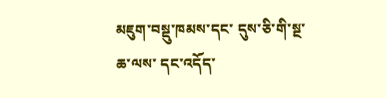མཇུག་བསྡུ་ཁམས་དང་ དུས་ཅི་གི་སྔ་ཆ་ལས་ དང་འདོད་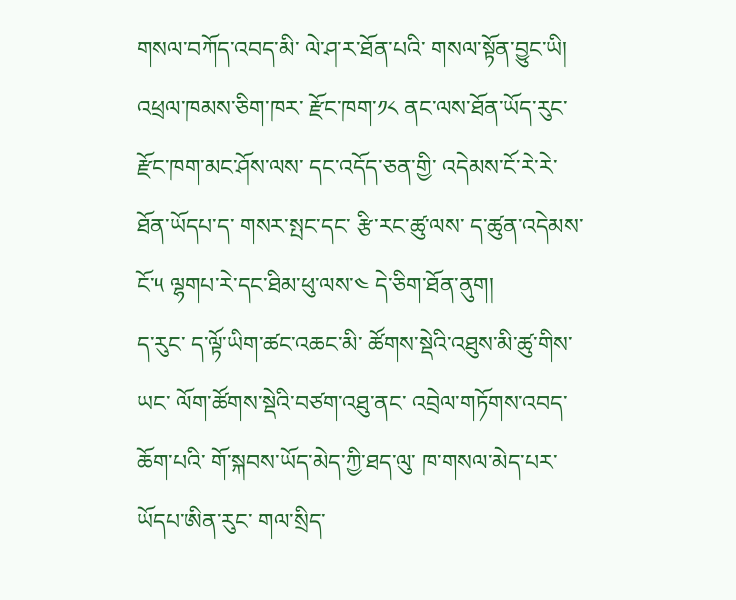གསལ་བཀོད་འབད་མི་ ལེ་ཤ་ར་ཐོན་པའི་ གསལ་སྟོན་བྱུང་ཡི།
འཕྲལ་ཁམས་ཅིག་ཁར་ རྫོང་ཁག་༡༨ ནང་ལས་ཐོན་ཡོད་རུང་ རྫོང་ཁག་མང་ཤོས་ལས་ དང་འདོད་ཅན་གྱི་ འདེམས་ངོ་རེ་རེ་ཐོན་ཡོདཔ་ད་ གསར་སྤང་དང་ རྩི་རང་ཚུ་ལས་ ད་ཚུན་འདེམས་ངོ་༥ ལྷགཔ་རེ་དང་ཐིམ་ཕུ་ལས་༤ དེ་ཅིག་ཐོན་ནུག།
ད་རུང་ ད་ལྟོ་ཡིག་ཚང་འཆང་མི་ ཚོགས་སྡེའི་འཐུས་མི་ཚུ་གིས་ཡང་ ལོག་ཚོགས་སྡེའི་བཙག་འཐུ་ནང་ འབྲེལ་གཏོགས་འབད་ཆོག་པའི་ གོ་སྐབས་ཡོད་མེད་ཀྱི་ཐད་ལུ་ ཁ་གསལ་མེད་པར་ཡོདཔ་ཨིན་རུང་ གལ་སྲིད་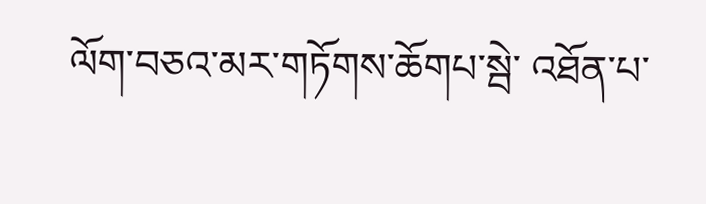ལོག་བཅའ་མར་གཏོགས་ཆོགཔ་སྦེ་ འཐོན་པ་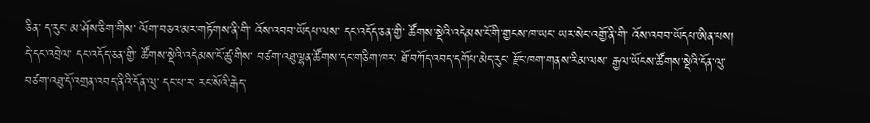ཅིན་ ད་རུང་ མ་ཤོས་ཅིག་གིས་ ལོག་བཅའ་མར་གཏོགས་ནི་གི་ འོས་འབབ་ཡོདཔ་ལས་ དང་འདོད་ཅན་གྱི་ ཚོགས་སྡེའི་འདེམས་ངོ་གི་གྱངས་ཁ་ཡང་ ཡར་སེང་འགྱོ་ནི་གི་ འོས་འབབ་ཡོདཔ་ཨིན་པས།
དེ་དང་འབྲེལ་ དང་འདོད་ཅན་གྱི་ ཚོགས་སྡེའི་འདེམས་ངོ་ཚུ་གིས་ བཙག་འཐུ་ལྷན་ཚོགས་དང་གཅིག་ཁར་ ཐོ་བཀོད་འབད་དགོཔ་མེད་རུང་ རྫོང་ཁག་གནས་རིམ་ལས་ རྒྱལ་ཡོངས་ཚོགས་སྡེའི་དོན་ལུ་ བཙག་འཐུ་དོ་འགྲན་འབད་ནིའི་དོན་ལུ་ དང་པ་ར་ རང་སོའི་རྒེད་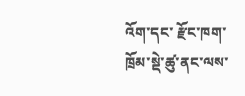འོག་དང་ རྫོང་ཁག་ཁྲོམ་སྡེ་ཚུ་ནང་ལས་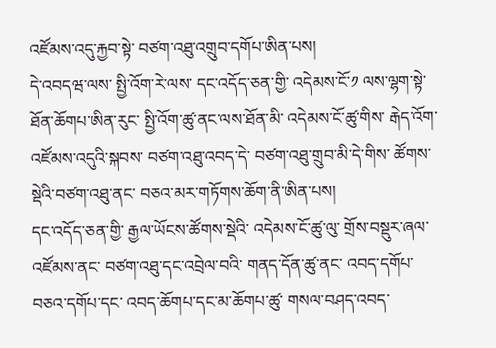འཛོམས་འདུ་རྐྱབ་སྟེ་ བཙག་འཐུ་འགྲུབ་དགོཔ་ཨིན་པས།
དེ་འབདཝ་ལས་ སྤྱི་འོག་རེ་ལས་ དང་འདོད་ཅན་གྱི་ འདེམས་ངོ་༡ ལས་ལྷག་སྟེ་ ཐོན་ཆོགཔ་ཨིན་རུང་ སྤྱི་འོག་ཚུ་ནང་ལས་ཐོན་མི་ འདེམས་ངོ་ཚུ་གིས་ རྒེད་འོག་འཛོམས་འདུའི་སྐབས་ བཙག་འཐུ་འབད་དེ་ བཙག་འཐུ་གྲུབ་མི་དེ་གིས་ ཚོགས་སྡེའི་བཙག་འཐུ་ནང་ བཅའ་མར་གཏོགས་ཆོག་ནི་ཨིན་པས།
དང་འདོད་ཅན་གྱི་ རྒྱལ་ཡོངས་ཚོགས་སྡེའི་ འདེམས་ངོ་ཚུ་ལུ་ གྲོས་བསྡུར་ཞལ་འཛོམས་ནང་ བཙག་འཐུ་དང་འབྲེལ་བའི་ གནད་དོན་ཚུ་ནང་ འབད་དགོཔ་བཅའ་དགོཔ་དང་ འབད་ཆོགཔ་དང་མ་ཆོགཔ་ཚུ་ གསལ་བཤད་འབད་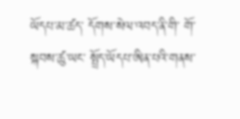ཡོདཔ་མ་ཚད་ དོགས་སེལ་འབད་ནི་གི་ གོ་སྐབས་ཚུ་ཡང་ སྤྲོད་ཡོདཔ་ཨིན་པའི་གནས་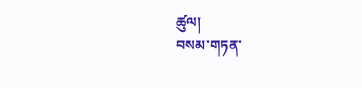ཚུལ།
བསམ་གཏན་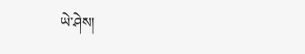ཡེ་ཤེས།